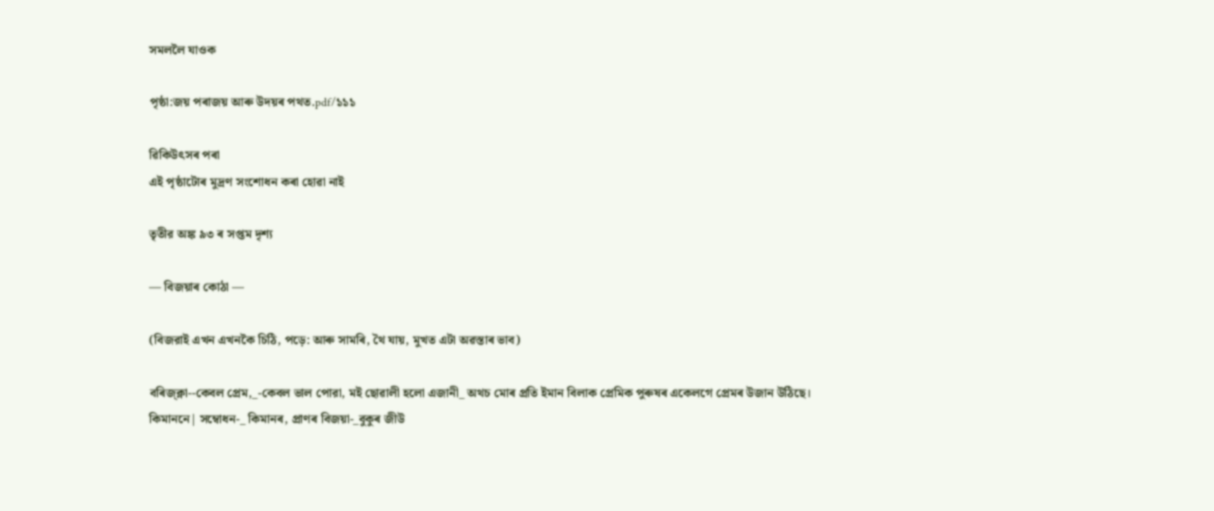সমললৈ যাওক

পৃষ্ঠা:জয় পৰাজয় আৰু উদয়ৰ পথত.pdf/১১১

ৱিকিউৎসৰ পৰা
এই পৃষ্ঠাটোৰ মুদ্ৰণ সংশোধন কৰা হোৱা নাই

তৃতীর অঙ্ক ৯৩ ৰ সপ্তম দৃশ্য

— বিজয়াৰ কোঠা —

(বিজরাই এখন এখনকৈ চিঠি, পড়ে: আৰু সামৰি, থৈ যায়, মুখত এটা অৱস্তাৰ ভাব)

বৰিজ্ক্না--কেবল প্ৰেম,_-কেবল ভাল পোরা, মই ছোৱালী হলো এজানী_ অথচ মোৰ প্রতি ইমান বিলাক প্ৰেমিক পুৰুষৰ একেলগে প্রেমৰ উজান উঠিছে। কিমাননে| সম্বোধন-_ কিমানৰ, প্রাণৰ বিজয়া-_বুকুৰ জীউ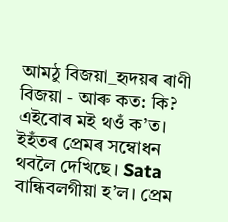আমঠু বিজয়া_হৃদয়ৰ ৰাণী বিজয়া - আৰু কত: কি? এইবোৰ মই থওঁ ক’ত। ইহঁতৰ প্ৰেমৰ সম্বোধন থবলৈ দেখিছে। Sata বান্ধিবলগীয়া হ’ল। প্রেম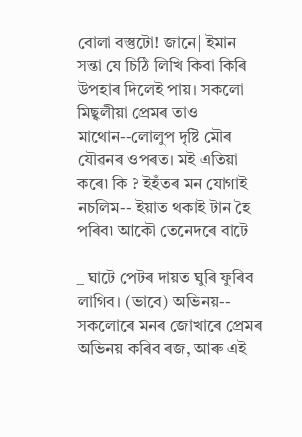বোলা বস্তুটো! জানে| ইমান সন্তা যে চিঠি লিখি কিবা কিৰি উপহাৰ দিলেই পায়। সকলো মিছ্বলীয়া প্ৰেমৰ তাও মাথোন--লোলুপ দৃষ্টি মৌৰ যৌৱনৰ ওপৰত। মই এতিয়া কৰে৷ কি ? ইহঁতৰ মন যোগাই নচলিম-- ইয়াত থকাই টান হৈ পৰিব৷ আকৌ তেনেদৰে বাটে

_ ঘাটে পেটৰ দায়ত ঘুৰি ফুৰিব লাগিব। (ভাবে) অভিনয়-- সকলোৰে মনৰ জোখাৰে প্ৰেমৰ অভিনয় কৰিব ৰজ, আৰু এই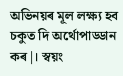অভিনয়ৰ মূল লক্ষ্য হব চকুত দি অৰ্থোপাড্ডান কৰ|। স্বয়ং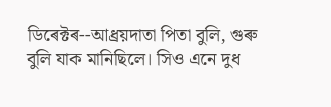ডিৰেক্টৰ--আধ্রয়দাতা পিতা বুলি, গুৰু বুলি যাক মানিছিলে। সিও এনে দুধ